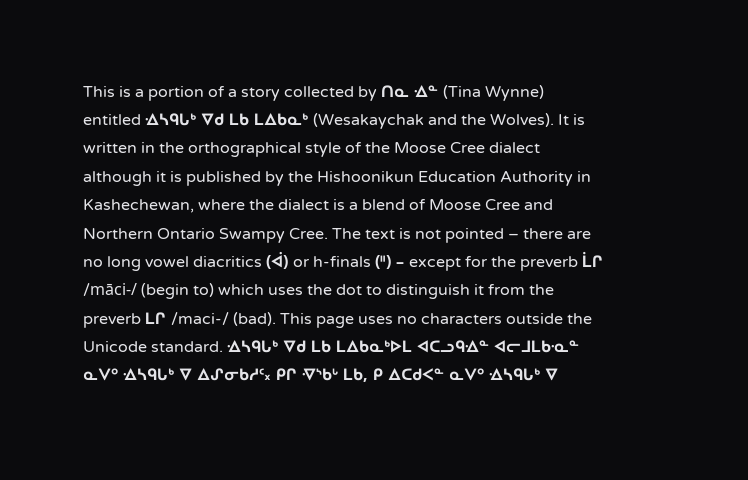This is a portion of a story collected by ᑎᓇ ᐎᓐ (Tina Wynne) entitled ᐎᓴᑫᒐᒃ ᐁᑯ ᒪᑲ ᒪᐃᑲᓇᒃ (Wesakaychak and the Wolves). It is written in the orthographical style of the Moose Cree dialect although it is published by the Hishoonikun Education Authority in Kashechewan, where the dialect is a blend of Moose Cree and Northern Ontario Swampy Cree. The text is not pointed – there are no long vowel diacritics (ᐋ) or h-finals (ᐦ) – except for the preverb ᒫᒋ /māci-/ (begin to) which uses the dot to distinguish it from the preverb ᒪᒋ /maci-/ (bad). This page uses no characters outside the Unicode standard. ᐎᓴᑫᒐᒃ ᐁᑯ ᒪᑲ ᒪᐃᑲᓇᒃᐅᒪ ᐊᑕᓗᑫᐎᓐ ᐊᓕᒧᒪᑲᓋᓐ ᓇᐯᐤ ᐎᓴᑫᒐᒃ ᐁ ᐃᔑᓂᑲᓱᑦ᙮ ᑭᒋ ᐌᔅᑲᒡ ᒪᑲ, ᑭ ᐃᑕᑯᐸᓐ ᓇᐯᐤ ᐎᓴᑫᒐᒃ ᐁ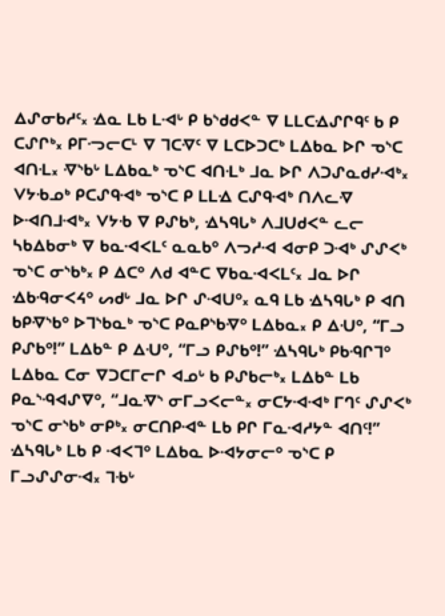ᐃᔑᓂᑲᓱᑦ᙮ ᐎᓇ ᒪᑲ ᒪᐗᒡ ᑭ ᑲᔅᑯᑯᐸᓐ ᐁ ᒪᒪᑕᐎᔑᒋᑫᑦ ᑲ ᑭ ᑕᔑᒋᒃ᙮ ᑭᒥᓜᓕᑕᒻ ᐁ ᒣᑕᐌᑦ ᐁ ᒪᑕᐅᑐᑕᒃ ᒪᐃᑲᓇ ᐅᒋ ᓀᔅᑕ ᐊᑎᒶ᙮ ᐌᔅᑲᒡ ᒪᐃᑲᓇᒃ ᓀᔅᑕ ᐊᑎᒶᒃ ᒧᓇ ᐅᒋ ᐱᑐᔑᓇᑯᓯᐗᒃ᙮ ᐯᔭᑾᓄᒃ ᑭᑕᔑᑫᐗᒃ ᓀᔅᑕ ᑭ ᒪᒪᐎ ᑕᔑᑫᐗᒃ ᑎᐱᓚᐌ ᐅᐗᑎᒧᐗᒃ᙮ ᐯᔭᑾ ᐁ ᑭᔑᑲᒃ, ᐎᓴᑫᒐᒃ ᐱᒧᑌᑯᐸᓐ ᓚᓕ ᓴᑲᐃᑲᓂᒃ ᐁ ᑲᓇᐗᐸᒪᑦ ᓇᓇᑲᐤ ᐱᓓᓱᐗ ᐊᓂᑭ ᑐᐗᒃ ᔑᔑᐸᒃ ᓀᔅᑕ ᓂᔅᑲᒃ᙮ ᑭ ᐃᑕᐤ ᐱᑯ ᐊᓐᑕ ᐁᑲᓇᐗᐸᒪᑦ᙮ ᒧᓇ ᐅᒋ ᐎᑲᑴᓂᐸᔦᐤ ᔕᑯᒡ ᒧᓇ ᐅᒋ ᔑᐗᑌᐤ᙮ ᓇᑫ ᒪᑲ ᐎᓴᑫᒐᒃ ᑭ ᐊᑎ ᑲᑭᐌᔅᑲᐤ ᐅᒣᔅᑲᓇᒃ ᓀᔅᑕ ᑭᓇᑭᔅᑲᐌᐤ ᒪᐃᑲᓇ᙮ ᑭ ᐃᑗᐤ, “ᒥᓗ ᑭᔑᑲᐤ!” ᒪᐃᑲᓐ ᑭ ᐃᑗᐤ, “ᒥᓗ ᑭᔑᑲᐤ!” ᐎᓴᑫᒐᒃ ᑭᑲᑴᒋᒣᐤ ᒪᐃᑲᓇ ᑕᓂ ᐁᑐᑕᒥᓕᒋ ᐊᓄᒡ ᑲ ᑭᔑᑲᓕᒃ᙮ ᒪᐃᑲᓐ ᒪᑲ ᑭᓇᔅᑴᐊᔑᐁᐤ, “ᒧᓇᐌᔅ ᓂᒥᓗᐸᓕᓐ᙮ ᓂᑕᔭᐗᐗᒃ ᒥᒉᑦ ᔑᔑᐸᒃ ᓀᔅᑕ ᓂᔅᑲᒃ ᓂᑭᒃ᙮ ᓂᑕᑎᑭᐗᓐ ᒪᑲ ᑭᒋ ᒥᓇᐗᓱᔭᓐ ᐊᑎᑦ!” ᐎᓴᑫᒐᒃ ᒪᑲ ᑭ ᐗᐸᒣᐤ ᒪᐃᑲᓇ ᐅᐗᔭᓂᓕᐤ ᓀᔅᑕ ᑭ ᒥᓗᔑᔑᓂᐗ᙮ ᒣᑾᒡ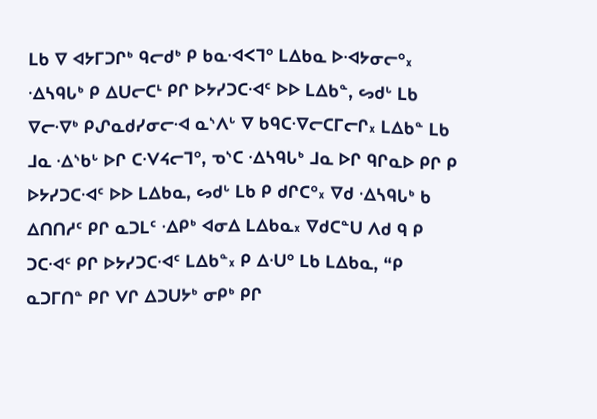ᒪᑲ ᐁ ᐊᔭᒥᑐᒋᒃ ᑫᓕᑯᒃ ᑭ ᑲᓇᐗᐸᒣᐤ ᒪᐃᑲᓇ ᐅᐗᔭᓂᓕᐤ᙮ ᐎᓴᑫᒐᒃ ᑭ ᐃᑌᓕᑕᒻ ᑭᒋ ᐅᔭᓯᑐᑕᐗᑦ ᐅᐅ ᒪᐃᑲᓐ, ᔕᑯᒡ ᒪᑲ ᐁᓕᐌᒃ ᑭᔑᓇᑯᓯᓂᓕᐗ ᓇᔅᐱᒡ ᐁ ᑲᑫᑕᐌᓕᑕᒥᓕᒋ᙮ ᒪᐃᑲᓐ ᒪᑲ ᒧᓇ ᐎᔅᑲᒡ ᐅᒋ ᑕᐺᔦᓕᒣᐤ, ᓀᔅᑕ ᐎᓴᑫᒐᒃ ᒧᓇ ᐅᒋ ᑫᒋᓇᐅ ᑭᒋ ᑭ ᐅᔭᓯᑐᑕᐗᑦ ᐅᐅ ᒪᐃᑲᓇ, ᔕᑯᒡ ᒪᑲ ᑭ ᑯᒋᑕᐤ᙮ ᐁᑯ ᐎᓴᑫᒐᒃ ᑲ ᐃᑎᑎᓱᑦ ᑭᒋ ᓇᑐᒪᑦ ᐎᑭᒃ ᐊᓂᐃ ᒪᐃᑲᓇ᙮ ᐁᑯᑕᓐᑌ ᐱᑯ ᑫ ᑭ ᑐᑕᐗᑦ ᑭᒋ ᐅᔭᓯᑐᑕᐗᑦ ᒪᐃᑲᓐ᙮ ᑭ ᐃᑗᐤ ᒪᑲ ᒪᐃᑲᓇ, “ᑭ ᓇᑐᒥᑎᓐ ᑭᒋ ᐯᒋ ᐃᑐᑌᔭᒃ ᓂᑭᒃ ᑭᒋ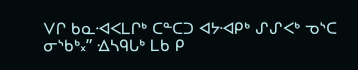ᐯᒋ ᑲᓇᐗᐸᒪᒋᒃ ᑕᓐᑕᑐ ᐊᔭᐗᑭᒃ ᔑᔑᐸᒃ ᓀᔅᑕ ᓂᔅᑲᒃ᙮” ᐎᓴᑫᒐᒃ ᒪᑲ ᑭ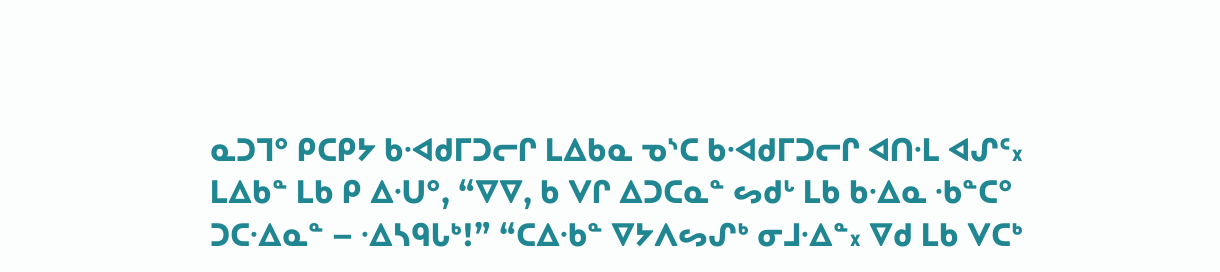ᓇᑐᒣᐤ ᑭᑕᑭᔭ ᑲᐗᑯᒥᑐᓕᒋ ᒪᐃᑲᓇ ᓀᔅᑕ ᑲᐗᑯᒥᑐᓕᒋ ᐊᑎᒶ ᐊᔑᑦ᙮ ᒪᐃᑲᓐ ᒪᑲ ᑭ ᐃᑗᐤ, “ᐁᐁ, ᑲ ᐯᒋ ᐃᑐᑕᓇᓐ ᔕᑯᒡ ᒪᑲ ᑲᐎᓇ ᑾᓐᑕᐤ ᑐᑕᐎᓇᓐ – ᐎᓴᑫᒐᒃ!” “ᑕᐃᑾᓐ ᐁᔭᐱᔕᔑᒃ ᓂᒧᐎᓐ᙮ ᐁᑯ ᒪᑲ ᐯᑕᒃ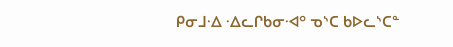ᑭᓂᒧᐎ ᐎᓚᒋᑲᓂᐗᐤ ᓀᔅᑕ ᑲᐅᓚᔅᑕᓐ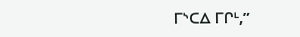ᒥᔅᑕᐃ ᒥᒋᒻ,”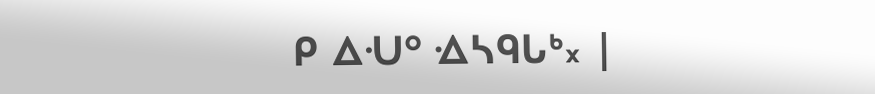ᑭ ᐃᑗᐤ ᐎᓴᑫᒐᒃ᙮ |